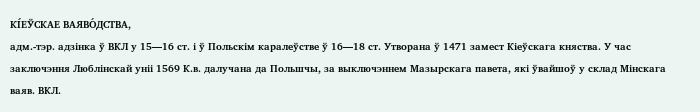КІ́ЕЎСКАЕ ВАЯВО́ДСТВА,
адм.-тэр. адзінка ў ВКЛ у 15—16 ст. і ў Польскім каралеўстве ў 16—18 ст. Утворана ў 1471 замест Кіеўскага княства. У час заключэння Люблінскай уніі 1569 К.в. далучана да Польшчы, за выключэннем Мазырскага павета, які ўвайшоў у склад Мінскага ваяв. ВКЛ.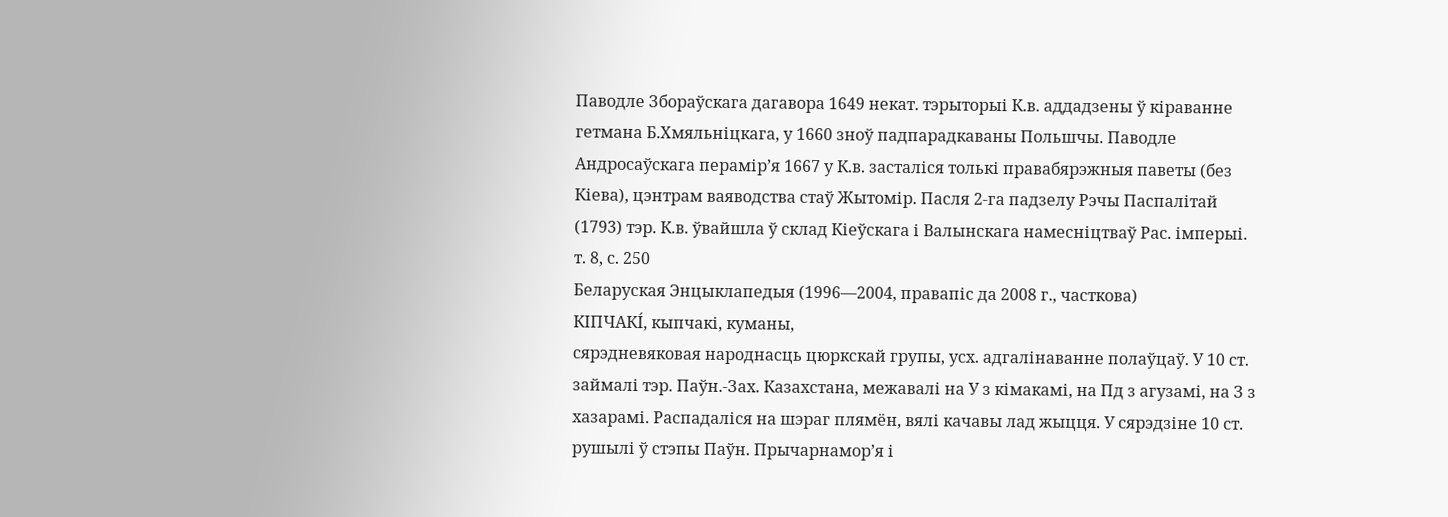Паводле Збораўскага дагавора 1649 некат. тэрыторыі К.в. аддадзены ў кіраванне гетмана Б.Хмяльніцкага, у 1660 зноў падпарадкаваны Польшчы. Паводле Андросаўскага перамір’я 1667 у К.в. засталіся толькі правабярэжныя паветы (без Кіева), цэнтрам ваяводства стаў Жытомір. Пасля 2-га падзелу Рэчы Паспалітай (1793) тэр. К.в. ўвайшла ў склад Кіеўскага і Валынскага намесніцтваў Рас. імперыі.
т. 8, с. 250
Беларуская Энцыклапедыя (1996—2004, правапіс да 2008 г., часткова)
КІПЧАКІ́, кыпчакі, куманы,
сярэдневяковая народнасць цюркскай групы, усх. адгалінаванне полаўцаў. У 10 ст. займалі тэр. Паўн.-Зах. Казахстана, межавалі на У з кімакамі, на Пд з агузамі, на З з хазарамі. Распадаліся на шэраг плямён, вялі качавы лад жыцця. У сярэдзіне 10 ст. рушылі ў стэпы Паўн. Прычарнамор’я і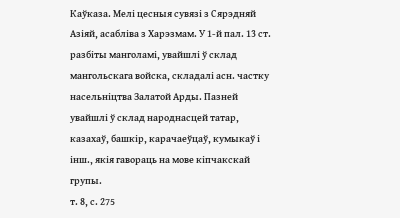Каўказа. Мелі цесныя сувязі з Сярэдняй Азіяй, асабліва з Харэзмам. У 1-й пал. 13 ст. разбіты манголамі, увайшлі ў склад мангольскага войска, складалі асн. частку насельніцтва Залатой Арды. Пазней увайшлі ў склад народнасцей татар, казахаў, башкір, карачаеўцаў, кумыкаў і інш., якія гавораць на мове кіпчакскай групы.
т. 8, с. 275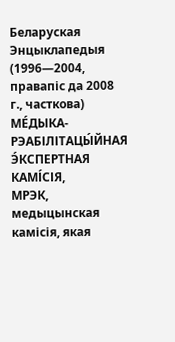Беларуская Энцыклапедыя (1996—2004, правапіс да 2008 г., часткова)
МЕ́ДЫКА-РЭАБІЛІТАЦЫ́ЙНАЯ Э́КСПЕРТНАЯ КАМІ́СІЯ,
МРЭК, медыцынская камісія, якая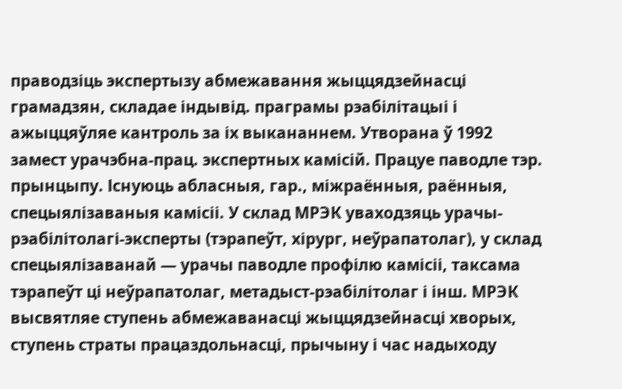праводзіць экспертызу абмежавання жыццядзейнасці грамадзян, складае індывід. праграмы рэабілітацыі і ажыццяўляе кантроль за іх выкананнем. Утворана ў 1992 замест урачэбна-прац. экспертных камісій. Працуе паводле тэр. прынцыпу. Існуюць абласныя, гар., міжраённыя, раённыя, спецыялізаваныя камісіі. У склад МРЭК уваходзяць урачы-рэабілітолагі-эксперты (тэрапеўт, хірург, неўрапатолаг), у склад спецыялізаванай — урачы паводле профілю камісіі, таксама тэрапеўт ці неўрапатолаг, метадыст-рэабілітолаг і інш. МРЭК высвятляе ступень абмежаванасці жыццядзейнасці хворых, ступень страты працаздольнасці, прычыну і час надыходу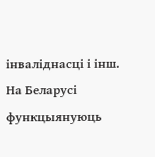інваліднасці і інш. На Беларусі функцыянуюць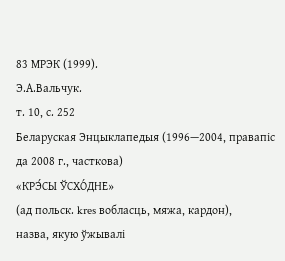83 МРЭК (1999).
Э.А.Вальчук.
т. 10, с. 252
Беларуская Энцыклапедыя (1996—2004, правапіс да 2008 г., часткова)
«КРЭ́СЫ ЎСХО́ДНЕ»
(ад польск. kres вобласць, мяжа, кардон),
назва, якую ўжывалі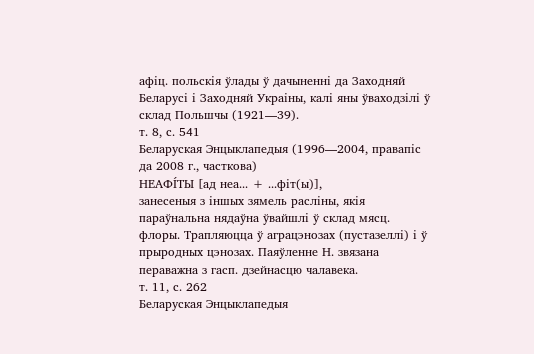афіц. польскія ўлады ў дачыненні да Заходняй Беларусі і Заходняй Украіны, калі яны ўваходзілі ў склад Польшчы (1921—39).
т. 8, с. 541
Беларуская Энцыклапедыя (1996—2004, правапіс да 2008 г., часткова)
НЕАФІ́ТЫ [ад неа... + ...фіт(ы)],
занесеныя з іншых зямель расліны, якія параўнальна нядаўна ўвайшлі ў склад мясц. флоры. Трапляюцца ў аграцэнозах (пустазеллі) і ў прыродных цэнозах. Паяўленне Н. звязана пераважна з гасп. дзейнасцю чалавека.
т. 11, с. 262
Беларуская Энцыклапедыя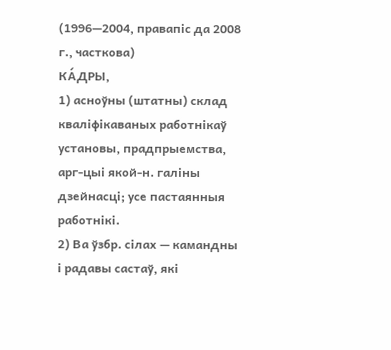(1996—2004, правапіс да 2008 г., часткова)
КА́ДРЫ,
1) асноўны (штатны) склад кваліфікаваных работнікаў установы, прадпрыемства, арг-цыі якой-н. галіны дзейнасці; усе пастаянныя работнікі.
2) Ва ўзбр. сілах — камандны і радавы састаў, які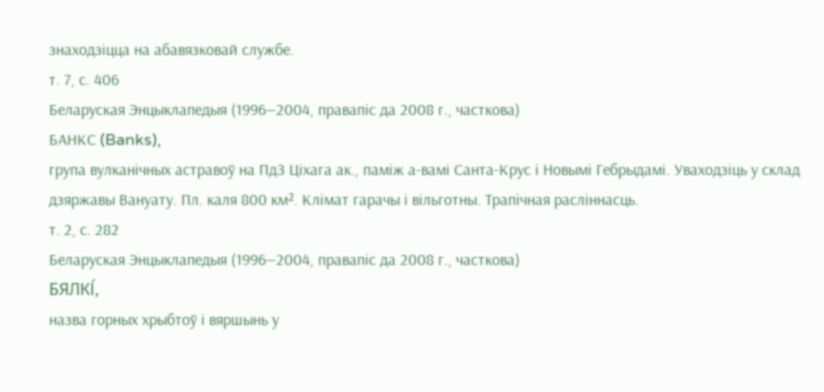знаходзіцца на абавязковай службе.
т. 7, с. 406
Беларуская Энцыклапедыя (1996—2004, правапіс да 2008 г., часткова)
БАНКС (Banks),
група вулканічных астравоў на ПдЗ Ціхага ак., паміж а-вамі Санта-Крус і Новымі Гебрыдамі. Уваходзіць у склад дзяржавы Вануату. Пл. каля 800 км². Клімат гарачы і вільготны. Трапічная расліннасць.
т. 2, с. 282
Беларуская Энцыклапедыя (1996—2004, правапіс да 2008 г., часткова)
БЯЛКІ́,
назва горных хрыбтоў і вяршынь у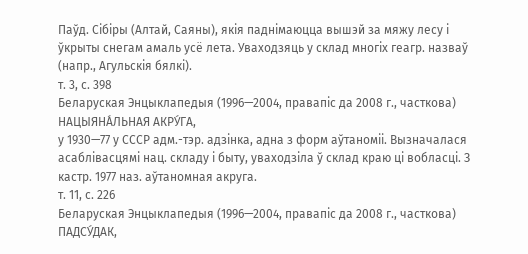Паўд. Сібіры (Алтай, Саяны), якія паднімаюцца вышэй за мяжу лесу і ўкрыты снегам амаль усё лета. Уваходзяць у склад многіх геагр. назваў (напр., Агульскія бялкі).
т. 3, с. 398
Беларуская Энцыклапедыя (1996—2004, правапіс да 2008 г., часткова)
НАЦЫЯНА́ЛЬНАЯ АКРУ́ГА,
у 1930—77 у СССР адм.-тэр. адзінка, адна з форм аўтаноміі. Вызначалася асаблівасцямі нац. складу і быту, уваходзіла ў склад краю ці вобласці. З кастр. 1977 наз. аўтаномная акруга.
т. 11, с. 226
Беларуская Энцыклапедыя (1996—2004, правапіс да 2008 г., часткова)
ПАДСУ́ДАК,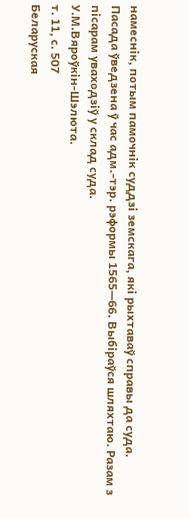намеснік, потым памочнік суддзі земскага, які рыхтаваў справы да суда. Пасада ўведзена ў час адм.-тэр. рэформы 1565—66. Выбіраўся шляхтаю. Разам з пісарам уваходзіў у склад суда.
У.М.Вяроўкін-Шэлюта.
т. 11, с. 507
Беларуская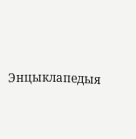Энцыклапедыя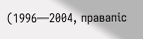(1996—2004, правапіс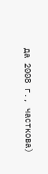да 2008 г., часткова)